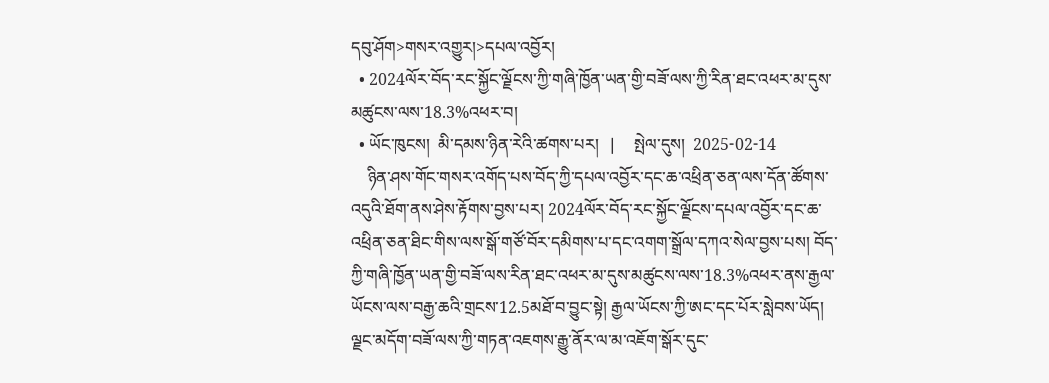དབུ་ཤོག>གསར་འགྱུར།>དཔལ་འབྱོར།
  • 2024ལོར་བོད་རང་སྐྱོང་ལྗོངས་ཀྱི་གཞི་ཁྱོན་ཡན་གྱི་བཟོ་ལས་ཀྱི་རིན་ཐང་འཕར་མ་དུས་མཚུངས་ལས་18.3%འཕར་བ།
  • ཡོང་ཁུངས།  མི་དམས་ཉིན་རེའི་ཚགས་པར།   |     སྤེལ་དུས།  2025-02-14
    ཉིན་ཤས་གོང་གསར་འགོད་པས་བོད་ཀྱི་དཔལ་འབྱོར་དང་ཆ་འཕྲིན་ཅན་ལས་དོན་ཚོགས་འདུའི་ཐོག་ནས་ཤེས་རྟོགས་བྱས་པར། 2024ལོར་བོད་རང་སྐྱོང་ལྗོངས་དཔལ་འབྱོར་དང་ཆ་འཕྲིན་ཅན་ཐིང་གིས་ལས་སྒོ་གཙོ་བོར་དམིགས་པ་དང་འགག་སྒྲོལ་དཀའ་སེལ་བྱས་པས། བོད་ཀྱི་གཞི་ཁྱོན་ཡན་གྱི་བཟོ་ལས་རིན་ཐང་འཕར་མ་དུས་མཚུངས་ལས་18.3%འཕར་ནས་རྒྱལ་ཡོངས་ལས་བརྒྱ་ཆའི་གྲངས་12.5མཐོ་བ་བྱུང་སྟེ། རྒྱལ་ཡོངས་ཀྱི་ཨང་དང་པོར་སླེབས་ཡོད། ལྗང་མདོག་བཟོ་ལས་ཀྱི་གཏན་འཇགས་རྒྱུ་ནོར་ལ་མ་འཇོག་སྒོར་དུང་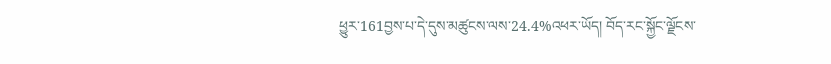ཕྱུར་161བྱས་པ་དེ་དུས་མཚུངས་ལས་24.4%འཕར་ཡོད། བོད་རང་སྐྱོང་ལྗོངས་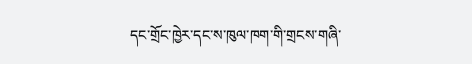དང་གྲོང་ཁྱེར་དང་ས་ཁུལ་ཁག་གི་གྲངས་གཞི་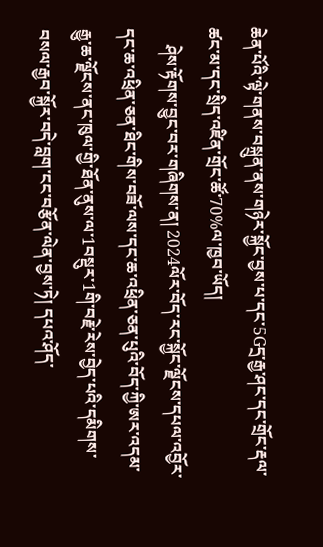ཆེན་པོའི་ལྟེ་གནས་བསྐྲུན་ནས་གཉེར་སྐྱོང་བྱས་པ་དང་5Gདྲ་རྒྱ་ཤང་དང་གྲོང་རྡལ་ཚང་མ་དང་སྲིད་འཛིན་གྲོང་ཚོ་70%ལ་ཁྱབ་ཡོད།
    ཤེས་རྟོགས་བྱུང་བར་གཞིགས་ན། 2024ལོར་བོད་རང་སྐྱོང་ལྗོངས་དཔལ་འབྱོར་དང་ཆ་འཕྲིན་ཅན་ཐིང་གིས་བཟོ་ལས་དང་ཆ་འཕྲིན་ཅན་པུའི་བོད་ཀྱི་ཨར་འདམ་རྒྱུ་ཆ་ལྗོངས་ནང་ཁུལ་གྱི་ཐོན་ནུས་ལ་1བསྡུར་1གི་བརྗེ་རེས་བྱེད་པའི་དམིགས་བསལ་རྒྱབ་སྐྱོར་བདེ་བླག་ངང་བརྩོན་ལེན་བྱས་ཏེ། དཔའ་ཤོད་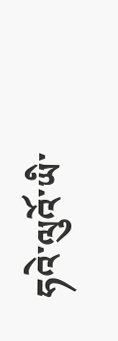ཧའེ་ལུའོ་ཡི་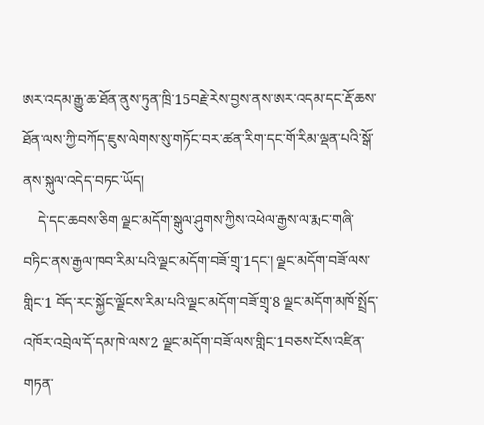ཨར་འདམ་རྒྱུ་ཆ་ཐོན་ནུས་ཏུན་ཁྲི་15བརྗེ་རེས་བྱས་ནས་ཨར་འདམ་དང་རྡོ་ཆས་ཐོན་ལས་ཀྱི་བཀོད་ཇུས་ལེགས་སུ་གཏོང་བར་ཚན་རིག་དང་གོ་རིམ་ལྡན་པའི་སྒོ་ནས་སྐུལ་འདེད་བཏང་ཡོད།
    དེ་དང་ཆབས་ཅིག ལྗང་མདོག་སྒུལ་ཤུགས་ཀྱིས་འཕེལ་རྒྱས་ལ་རྨང་གཞི་བཏིང་ནས་རྒྱལ་ཁབ་རིམ་པའི་ལྗང་མདོག་བཟོ་གྲྭ་1དང་། ལྗང་མདོག་བཟོ་ལས་གླིང་1 བོད་རང་སྐྱོང་ལྗོངས་རིམ་པའི་ལྗང་མདོག་བཟོ་གྲྭ་8 ལྗང་མདོག་མཁོ་སྤྲོད་འཁོར་འབྲེལ་དོ་དམ་ཁེ་ལས་2 ལྗང་མདོག་བཟོ་ལས་གླིང་1བཅས་ངོས་འཛིན་གཏན་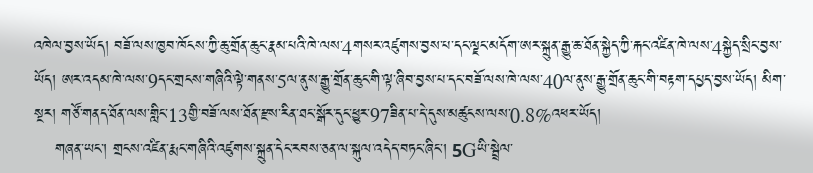འཁེལ་བྱས་ཡོད། བཟོ་ལས་ཁྱབ་ཁོངས་ཀྱི་ཆུ་གྲོན་ཆུང་རྣམ་པའི་ཁེ་ལས་4གསར་འཛུགས་བྱས་པ་དང་ལྗང་མདོག་ཨར་སྐྲུན་རྒྱུ་ཆ་ཐོན་སྐྱེད་ཀྱི་རྐང་འཛིན་ཁེ་ལས་4སྐྱེད་སྲིང་བྱས་ཡོད། ཨར་འདམ་ཁེ་ལས་9དང་གྲངས་གཞིའི་ལྟེ་གནས་5ལ་ནུས་རྒྱུ་གྲོན་ཆུང་གི་ལྟ་ཞིབ་བྱས་པ་དང་བཟོ་ལས་ཁེ་ལས་40ལ་ནུས་རྒྱུ་གྲོན་ཆུང་གི་བརྟག་དཔྱད་བྱས་ཡོད། མིག་སྔར། གཙོ་གནད་ཐོན་ལས་གླིང་13གྱི་བཟོ་ལས་ཐོན་རྫས་རིན་ཐང་སྒོར་དུང་ཕྱུར་97ཟིན་པ་དེ་དུས་མཚུངས་ལས་0.8%འཕར་ཡོད།
    གཞན་ཡང་། གྲངས་འཛིན་རྨང་གཞིའི་འཛུགས་སྐྲུན་དེང་རབས་ཅན་ལ་སྐུལ་འདེད་བཏང་ཞིང་། 5Gཡི་སྦྲེལ་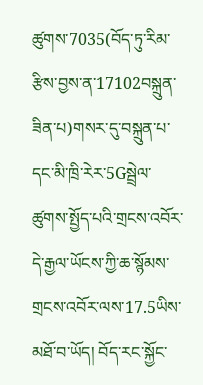ཚུགས་7035(བོད་ཏུ་རིམ་རྩིས་བྱས་ན་17102བསྐྲུན་ཟིན་པ)གསར་དུ་བསྐྲུན་པ་དང་མི་ཁྲི་རེར་5Gསྦྲེལ་ཚུགས་སྤྱོད་པའི་གྲངས་འབོར་དེ་རྒྱལ་ཡོངས་ཀྱི་ཆ་སྙོམས་གྲངས་འབོར་ལས་17.5ཡིས་མཐོ་བ་ཡོད། བོད་རང་སྐྱོང་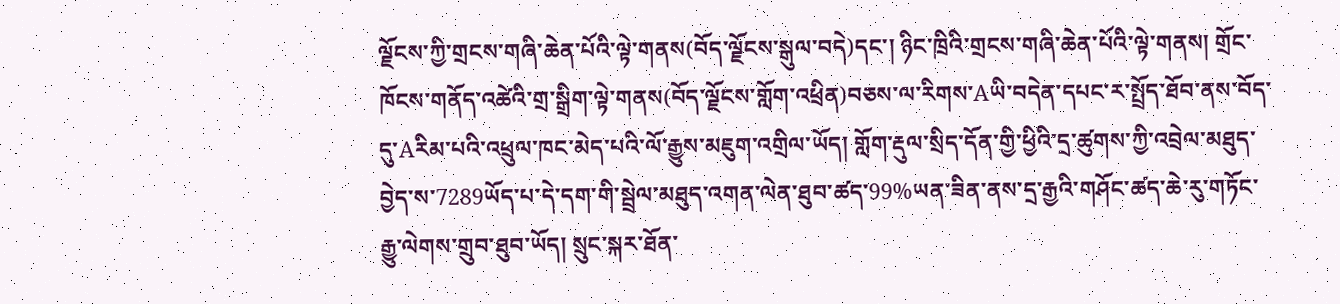ལྗོངས་ཀྱི་གྲངས་གཞི་ཆེན་པོའི་ལྟེ་གནས(བོད་ལྗོངས་སྒུལ་བདེ)དང་། ཉིང་ཁྲིའི་གྲངས་གཞི་ཆེན་པོའི་ལྟེ་གནས། གྲོང་ཁོངས་གནོད་འཚེའི་གྲ་སྒྲིག་ལྟེ་གནས(བོད་ལྗོངས་གློག་འཕྲིན)བཅས་ལ་རིགས་Aཡི་བདེན་དཔང་ར་སྤྲོད་ཐོབ་ནས་བོད་དུ་Aརིམ་པའི་འཕྲུལ་ཁང་མེད་པའི་ལོ་རྒྱུས་མཇུག་འགྲིལ་ཡོད། གློག་རྡུལ་སྲིད་དོན་གྱི་ཕྱིའི་དྲ་ཚུགས་ཀྱི་འབྲེལ་མཐུད་བྱེད་ས་7289ཡོད་པ་དེ་དག་གི་སྦྲེལ་མཐུད་འགན་ལེན་ཐུབ་ཚད་99%ཡན་ཟིན་ནས་དྲ་རྒྱའི་གཤོང་ཚད་ཆེ་རུ་གཏོང་རྒྱུ་ལེགས་གྲུབ་ཐུབ་ཡོད། སྲུང་སྐར་ཐོན་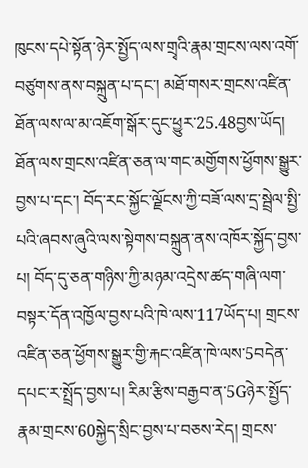ཁུངས་དཔེ་སྟོན་ཉེར་སྤྱོད་ལས་གྲྭའི་རྣམ་གྲངས་ལས་འགོ་བཙུགས་ནས་བསྐྲུན་པ་དང་། མཐོ་གསར་གྲངས་འཛིན་ཐོན་ལས་ལ་མ་འཇོག་སྒོར་དུང་ཕྱུར་25.48བྱས་ཡོད། ཐོན་ལས་གྲངས་འཛིན་ཅན་ལ་གང་མགྱོགས་ཕྱོགས་སྒྱུར་བྱས་པ་དང་། བོད་རང་སྐྱོང་ལྗོངས་ཀྱི་བཟོ་ལས་དྲ་སྦྲེལ་སྤྱི་པའི་ཞབས་ཞུའི་ལས་སྟེགས་བསྐྲུན་ནས་འཁོར་སྐྱོད་བྱས་པ། བོད་དུ་ཅན་གཉིས་ཀྱི་མཉམ་འདྲེས་ཚད་གཞི་ལག་བསྟར་དོན་འཁྱོལ་བྱས་པའི་ཁེ་ལས་117ཡོད་པ། གྲངས་འཛིན་ཅན་ཕྱོགས་སྒྱུར་གྱི་རྐང་འཛིན་ཁེ་ལས་5བདེན་དཔང་ར་སྤྲོད་བྱས་པ། རིམ་རྩིས་བརྒྱབ་ན་5Gཉེར་སྤྱོད་རྣམ་གྲངས་60སྐྱེད་སྲིང་བྱས་པ་བཅས་རེད། གྲངས་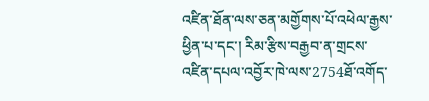འཛིན་ཐོན་ལས་ཅན་མགྱོགས་པོ་འཕེལ་རྒྱས་ཕྱིན་པ་དང་། རིམ་རྩིས་བརྒྱབ་ན་གྲངས་འཛིན་དཔལ་འབྱོར་ཁེ་ལས་2754ཐོ་འགོད་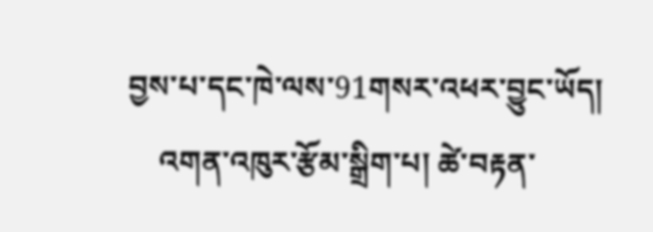བྱས་པ་དང་ཁེ་ལས་91གསར་འཕར་བྱུང་ཡོད།
    འགན་འཁུར་རྩོམ་སྒྲིག་པ། ཚེ་བརྟན་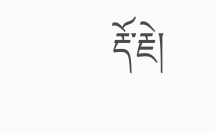རྡོ་རྗེ།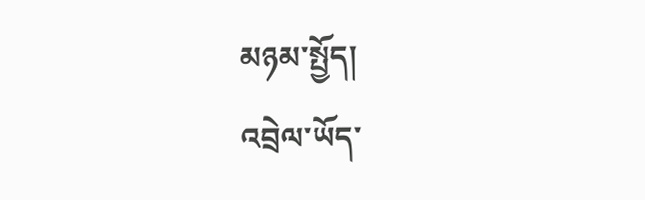མཉམ་སྤྱོད།
འབྲེལ་ཡོད་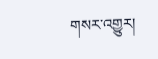གསར་འགྱུར།